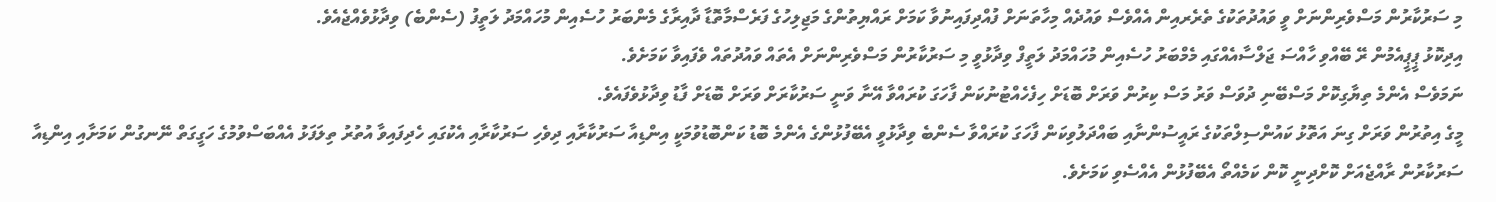މި ސަރުކާރުން މަސްވެރިންނަށް ވީ ވައުދުތަކުގެ ތެރެރއިން އެއްވެސް ވައުދެއް މިހާތަނަށް ފުއްދިފައިނުވާ ކަމަށް ރައްޔިތުންގެ މަޖިލިހުގެ ފަރެސްމާތޮޑާ ދާއިރާގެ މެންބަރު ހުސެއިން މުހައްމަދު ލަތީފު (ސެންބެ) ވިދާޅުވެއްޖެއެވެ.
އިދިކޮޅު ޕީޕީއެމުން ރޭ ބޭއްވި ހާއްސަ ޖަލްސާއެއްގައި މެމްބަރު ހުސެއިން މުހައްމަދު ލަތީފް ވިދާޅުވީ މި ސަރުކާރުން މަސްވެރިންނަށް އެތައް ވައުދުތައް ވެފައިވާ ކަމަށެވެ.
ނަމަވެސް އެންމެ ތިޔާގިކޮށް މަސްބޭނި ދުވަސް ވަރު މަސް ކިރުން ވަރަށް ބޮޑަށް ހިފެހެއްޓުނުކަން ފާހަގަ ކުރައްވާ އޭނާ ވަނީ ސަރުކާރަށް ވަރަށް ބޮޑަށް ފާޑު ވިދާޅުވެފައެވެ.
މީގެ އިތުރުން ވަރަށް ގިނަ އަތޮޅު ކައުންސިލްތަކުގެ ރައީސުންނާއި ބައްދަލުވިކަން ފާހަގަ ކުރައްވާ ސެންބެ ވިދާޅުވީ އެބޭފުޅުންގެ އެންމެ ބޮޑު ކަންބޮޑުވުމަކީ އިންޑިއާ ސަރުކާރާއި ދިވެހި ސަރުކާރާއި އެކުގައި ހެދިފައިވާ އުތުރު ތިލަފަޅު އެއްބަސްވުމުގެ ހަގީގަތް ނޭނގުން ކަމަށާއި އިންޑިއާ ސަރުކާރުން ރާއްޖެއަށް ކޮށްދިނީ ކޮން ކަމެއްތޯ އެބޭފުޅުން އެއްސެވި ކަމަށެވެ.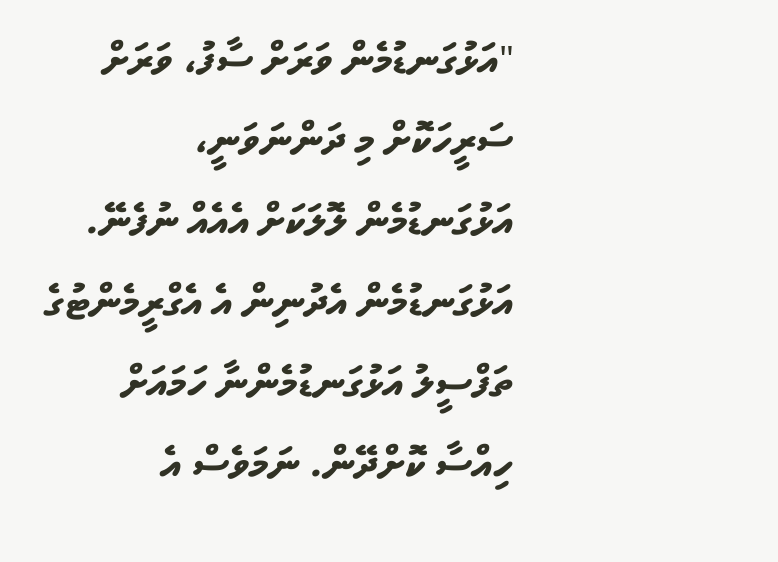"އަޅުގަނޑުމެން ވަރަށް ސާފު، ވަރަށް ސަރީހަކޮށް މި ދަންނަވަނީ، އަޅުގަނޑުމެން ލޮލަކަށް އެއެއް ނުފެނޭ. އަޅުގަނޑުމެން އެދުނިން އެ އެގްރީމެންޓުގެ ތަފްސީލު އަޅުގަނޑުމެންނާ ހަމައަށް ހިއްސާ ކޮށްދޭން. ނަމަވެސް އެ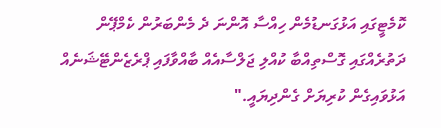ކޮމެޓީގައި އަޅުގަނޑުމެން ހިއްސާ އޮންނަ ދެ މެންބަރުން ކެމްޕޭން ދަތުރެއްގައި ގޮސްތިއްބާ ކުއްލި ޖަލްސާއެއް ބާއްވާފައި ޕްރެޒެންޓޭޝަނެއް އަޅުވައިގެން ކުރިޔަށް ގެންދިޔައީ."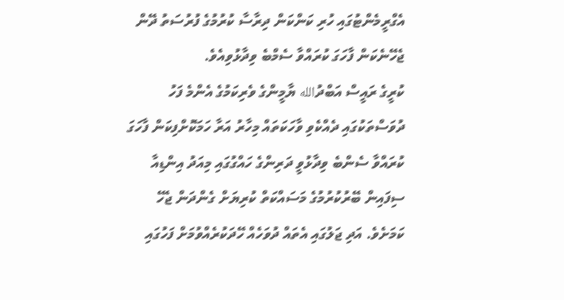އެގްރީމެންޓުގައި ހުރި ކަންކަން ދިރާސާ ކުރުމުގެ ފުރުސަތު ދޭން ޖެހޭނެކަން ފާހަގަ ކުރައްވާ ސެމްބެ ވިދާޅުވިއެވެ.
ކުރީގެ ރައީސް އަބްދުالله ޔާމީންގެ ވެރިކަމުގެ އެންމެ ފަހު ދުވަސްތަކުގައި ދެއްކެވި ވާހަކަތައް މިހާރު އަރާ ހަމަކޮށްފިކަން ފާހަގަ ކުރައްވާ ސެންބެ ވިދާޅުވީ ދަރިންގެ ހައްގުގައި މިއަދު އިންޑިއާ ސިފައިން ބޭރުކުރުމުގެ މަސައްކަތް ކުރިޔަށް ގެންދަން ޖެހޭ ކަމަށެވެ. އަދި ޖަލުގައި އެތައް ދުވަހެއް ހޭދަކުރެއްވުމަށް ފަހުގައި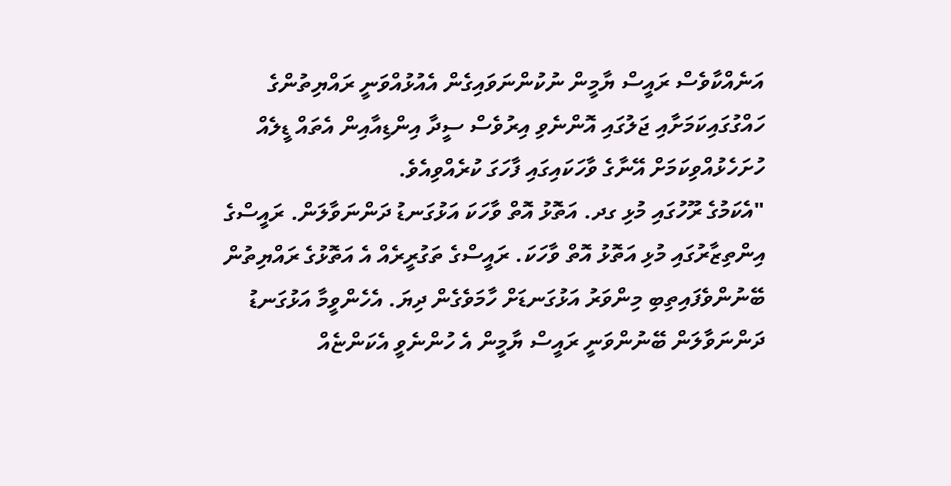އަނެއްކާވެސް ރައީސް ޔާމީން ނުކުންނަވައިގެން އެއުޅުއްވަނީ ރައްޔިތުންގެ ހައްގުގައިކަމަށާއި ޖަލުގައި އޮންނެވި އިރުވެސް ސީދާ އިންޑިއާއިން އެތައް ޑީލެއް ހުށަހެޅުއްވިކަމަށް އޭނާގެ ވާހަކައިގައި ފާހަގަ ކުރެއްވިއެވެ.
"އެކަމުގެ ރޫހުގައި މުޅި ގދ. އަތޮޅު އޮތް ވާހަކަ އަޅުގަނޑު ދަންނަވާލަން. ރައީސްގެ އިންތިޒާރުގައި މުޅި އަތޮޅު އޮތް ވާހަކަ. ރައީސްގެ ތަގުރީރެއް އެ އަތޮޅުގެ ރައްޔިތުން ބޭނުންވެފައިތިބި މިންވަރު އަޅުގަނޑަށް ހާމަވެގެން ދިޔަ. އެހެންވީމާ އަޅުގަނޑު ދަންނަވާލަން ބޭނުންވަނީ ރައީސް ޔާމީން އެ ހުންނެވީ އެކަންޏެއް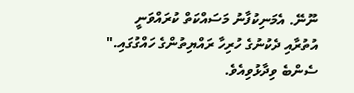ނޫނޭ. އެމަނިކުފާނު މަސައްކަތް ކުރައްވަނީ އުތުރާއި ދެކުނުގެ ހުރިހާ ރައްޔިތުންގެ ހައްގުގައި." ސެންބެ ވިދާޅުވިއެވެ.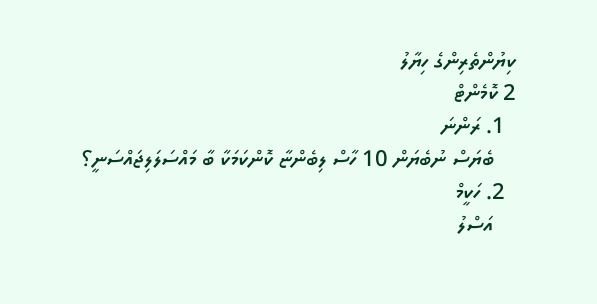ކިޔުންތެރިންގެ ހިޔާލު
2 ކޮމެންޓް
  1. ރަންނަ
    ބެޔަސް ނުބެޔަން 10 ހާސް ލިބެންޏާ ކޮންކަމަކާ ބާ މައްސަލަލިޖައްސަނީ؟
  2. ހަކީމް
    އަސްލު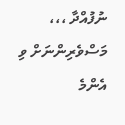ނުފުއްދާ ،،، މަސްވެރިންނަށް ވި އެންމެ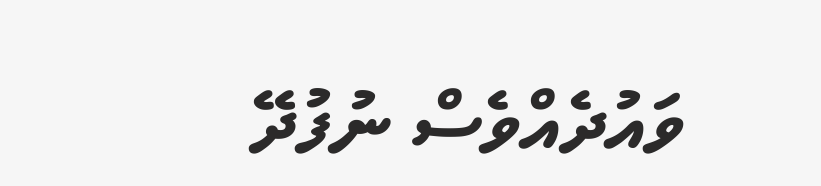ވައުދެއްވެސް ނުފުދޭ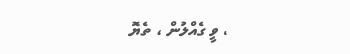، ވީ ގެއްލުން ، ތެޔޮ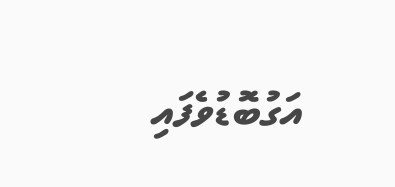އަގުބޮޑުވެފައި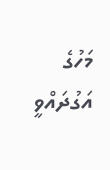މަހުގެ އަގުދައްވީ